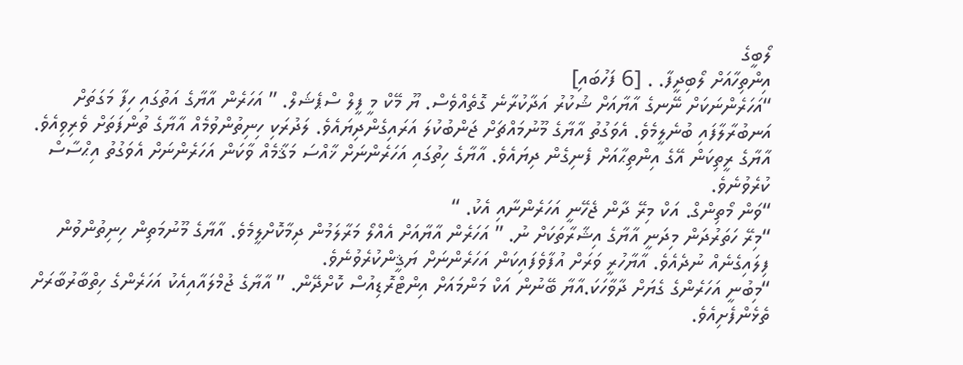ލޯބީގެ
އިންތިހާއަށް ލޯބިދީފާ. . [6 ފަހުބައި]
“އަހަރެންނަކަށް ނޭނގެ އާޔާއަށް ޝުކުރު އަދާކުރާނެ ގޮތެއްވެސް. ޔޫ މޭކް މީ ފީލް ސްޕެޝަލް. ” އަހަރެން އާޔާގެ އަތުގައި ހިފާ މަގަތަށް އަނބުރާލާފައި ބުނެލީމެވެ. އެވަގުތު އާޔާގެ މޫނުމައްޗަށް ޖަންބުކުލަ އަރައިގެންދިޔައެވެ. ލަދުރަކި ހިނިތުންވުމެއް އާޔާގެ ތުންފަތަށް ވެރިވިއެވެ. އާޔާގެ ރީތިކަން އޭގެ އިންތިޙާއަށް ފެނިގެން ދިޔައެވެ. އާޔާގެ ހިތުގައި އަހަރެންނަށް ޚާއްސަ މަޤާމެއް ވާކަން އަހަރެންނަށް އެވަގުތު އިޙްސާސް ކުރެވުނެވެ.
“ވަން މޯތިންގް. އަކް މިރޭ ދާން ޖެހޭނީ އަހަރެންނާއި އެކު. “
“މިރޭ ހަތަރުދަން މިދަނީ އާޔާގެ އިޝާރާތަކަށް ނު. ” އަހަރެން އާޔާއަށް އެއްލޯ މަރާލަމުން ދިމާކޮށްލީމެވެ. އާޔާގެ މޫނުމަތިން ހިނިތުންވުން ފިލައިގެނެއް ނުދެއެވެ. އާޔާހުރީ ވަރަށް އުފާވެފައިކަން އަހަރެންނަށް ޔަޤީންކުރެވުނެވެ.
“މިބުނީ އަހަރެންގެ ގެޔަށް ދާވާހަކަ.އާޔާ ބޭނުން އަކް މަންމައަށް އިންޓްރޮޑިއުސް ކޮށްދޭން. ” އާޔާގެ ޖުމްލައާއިއެކު އަހަރެންގެ ހިތްބާރުބާރަށް ތެޅެންފެށިއެވެ.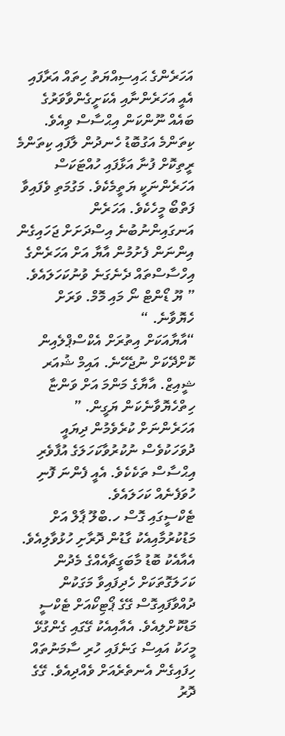އަހަރެންގެ ޙައިސިއްޔަތު ހިތައް އަރާފައި އެއީ އަހަރެންނާއި އެކަށީގެންވާވަރުގެ ބައެއް ނޫންކަން އިޙްސާސް ވިއެވެ. ކިތަންމެ އަގުބޮޑު ހެނދުން ލާފައި ކިތަންމެ ރީތިކޮށް ފުނާ އަޅާފައި ހުއްޓަކަސް އަހަރެންނަކީ ޔަތީމެކެވެ. މަގުމަތި ވެފައިވާ ފަތްބޯ މީހެކެވެ. އަހަރެން އަނގައިންނުބުނެ އިސްދަށަށް ޖަހައިގެން އިންނަން ފެށުމުން އާޔާ އަށް އަހަރެންގެ އިހްސާސްތައް ދެނެގަނެ ވުނުކަހަލައެވެ.
” ޔޫ ޑޯންޓް ނޯ މައި މޮމް. ވަރަށް ހެޔޮވާނެ. “
“އާޔާއަކަށް އިތުރަށް އެކްސްޕްލެއިން ކޮށްދޭކަށް ނުޖެހޭނެ. އައިމް ޝުއަރ ޝީއިޒް. އާޔާގެ މަންމަ އަށް ވަންޏާ ހިތްހެޔޮވާނެކަން ޔަގީން. ” އަހަރެންނަށް ކުރެވެމުން ދިޔައީ ދުވަހަކުވެސް ނުކުރުވާކަހަލަގެ އުފާވެރި އިޙްސާސް ތަކެކެވެ. އެއީ ފެންނަ ފޮނި ހުވަފެނެއް ކަހަލައެވެ.
ޓެކްސީގައި ގޮސް ހ.ބްލޫ ޕާލް އަށް މަޑުކުރުމާއިއެކު ގާޑުން ދޮރާށި ހުޅުވާލިއެވެ. އެއާއެކު ބޮޑު މާބަގީޗާއެއްގެ މެދުން ކަހަލަގޮތަކަށް ހެދިފައިވާ މަގަކުން ދުއްވާފައިގޮސް ގޭގެ ޕޯޓިކޯއަށް ޓެކްސީ މަޑުކޮށްލިއެވެ. އެއާއިއެކު ގޭގައި ގެންގުޅޭ މީހަކު އައިސް ގަނެފައި ހުރި ސާމަނުތައް ހިފައިގެން އެނތެރެއަށް ވެއްދިއެވެ. ގޭގެ ދޮރު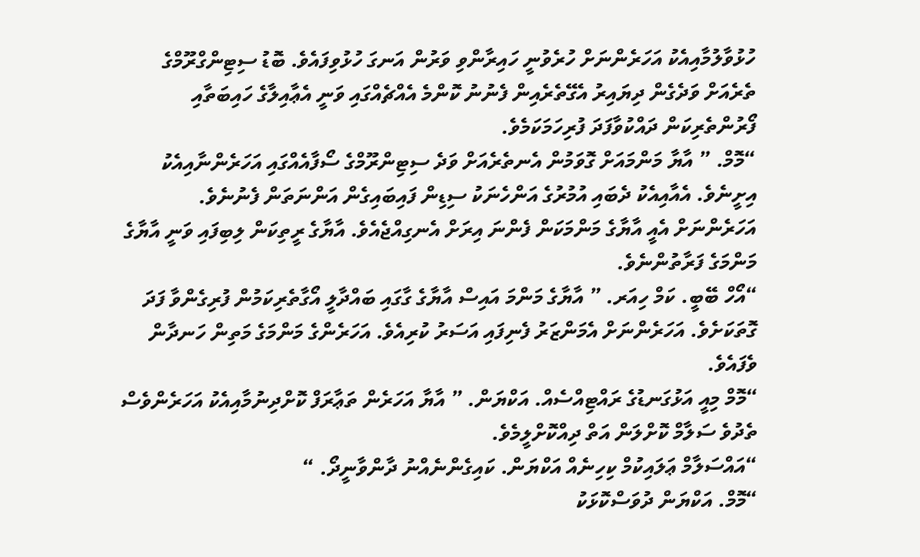ހުޅުވާލުމާއިއެކު އަހަރެންނަށް ހުރެވުނީ ހައިރާންވި ވަރުން އަނގަ ހުޅުވިފައެވެ. ބޮޑު ސިޓިންގްރޫމްގެ ތެރެއަށް ވަދެގެން ދިޔައިރު އެގޭތެރެއިން ފެނުނު ކޮންމެ އެއްޗެއްގައި ވަނީ އެޢާއިލާގެ ހައިބަތާއި ފޯރުންތެރިކަން ދައްކުވާފަދަ ފުރިހަމަކަމެވެ.
“މޮމް. ” އާޔާ މަންމައަށް ގޮވަމުން އެނތެރެއަށް ވަދެ ސިޓިންރޫމްގެ ސޯފާއެއްގައި އަހަރެންނާއިއެކު އިށީނެވެ. އެއާއިއެކު ދެބައި އުމުރުގެ އަންހެނަކު ސިޑިން ފައިބައިގެން އަންނަތަން ފެނުނެވެ. އަހަރެންނަށް އެއީ އާޔާގެ މަންމަކަން ފެންނަ އިރަށް އެނގިއްޖެއެވެ. އާޔާގެ ރީތިކަން ލިބިފައި ވަނީ އާޔާގެ މަންމަގެ ފަރާތުންނެވެ.
“އޯހް ބޭބީ. ކަމް ހިއަރ. ” އާޔާގެ މަންމަ އައިސް އާޔާގެ ގާގައި ބައްދާލީ އޯގާތެރިކަމުން ފުރިގެންވާ ފަދަ ގޮތަކަށެވެ. އަހަރެންނަށް އެމަންޒަރު ފެނިފައި އަސަރު ކުރިއެވެ. އަހަރެންގެ މަންމަގެ މަތިން ހަނދާން ވެފައެވެ.
“މޮމް މިއީ އަޅުގަނޑުގެ ރައްޓިއްސެއް. އަކްޔަން. ” އާޔާ އަހަރެން ތަޢާރަފް ކޮށްދިނުމާއިއެކު އަހަރެންވެސް ތެދުވެ ސަލާމް ކޮށްލަން އަތް ދިއްކޮށްލީމެވެ.
“އައްސަލާމް ޢަލައިކުމް ކިހިނެއް އަކްޔަން. ކައިގެންނެއްނު ދާންވާނީދޯ. “
“މޮމް. އަކްޔަން ދުވަސްކޮޅަކު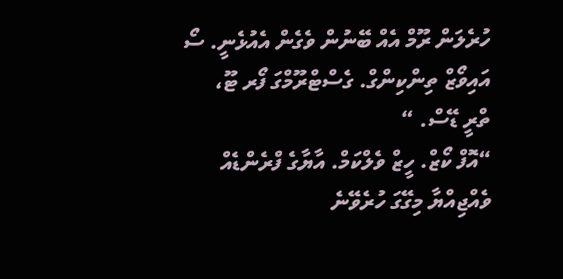ހުރެލަން ރޫމް އެއް ބޭނުން ވެގެން އެއުޅެނީ. ސޯ އައިވޯޒް ތިންކިންގް. ގެސްޓްރޫމްގަ ފޯރ ޓޫ، ތްރީ ޑޭސް. “
“އޮފް ކޯޒް. ހީޒް ވެލްކަމް. އާޔާގެ ފްރެންޑެއް ވެއްޖިއްޔާ މިގޭގަ ހުރެވޭނެ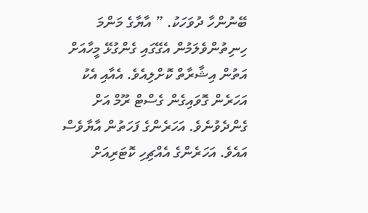ބޭނުންހާ ދުވަހަކު. ” އާޔާގެ މަންމަ ހިނިތުންވެލަމުން އެގޭގައި ގެންގުޅޭ މީހާއަށް އަތުން އިޝާރާތް ކޮށްލިއެވެ. އެއާއި އެކު އަހަރެން ގޮވައިގެން ގެސްޓް ރޫމް އަށް ގެންދެވުނެވެ. އަހަރެންގެ ފަހަތުން އާޔާވެސް އައެވެ. އަހަރެންގެ އެއްޗިހި ކޮޓަރިއަށް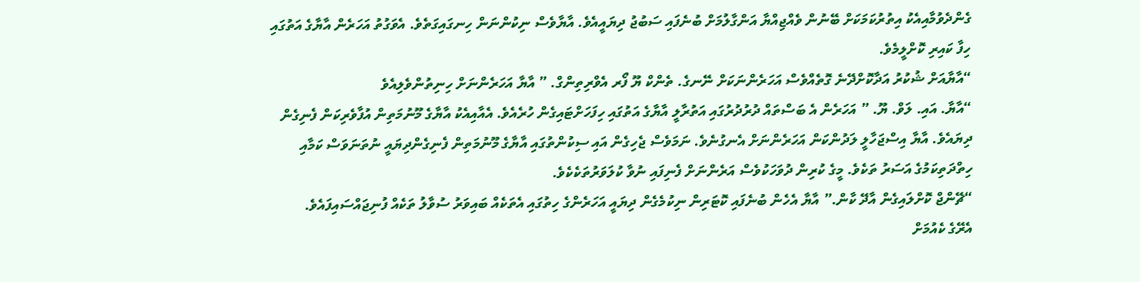ގެންދެވުމާއިއެކު އިތުރުކަމަކަށް ބޭނުން ވެއްޖިއްޔާ އަންގާލުމަށް ބުނެފައި ސަބުޖު ދިޔައީއެވެ. އާޔާވެސް ނިކުންނަން ހިނގައިގަތެވެ. އެވަގުތު އަހަރެން އާޔާގެ އަތުގައި ހިފާ ކައިރި ކޮށްލީމެވެ.
“އާޔާއަށް ޝުކުރު އަދާކޮށްދޭނެ ގޮތެއްވެސް އަހަރެންނަކަށް ނޭނގެ. ތެންކް ޔޫ ފޯރ އެވްރިތިންގް. ” އާޔާ އަހަރެންނަށް ހިނިތުންވެލިއެވެ
“އާޔާ. އައި. ލަވް. ޔޫ. ” އަހަރެން އެ ބަސްތައް ދުރުދުރުގައި އަތުރާލީ އާޔާގެ އަތުގައި ހިފަހަށްޓައިގެން ހުރެއެވެ. އެއާއިއެކު އާޔާގެ މޫނުމަތިން އުފާވެރިކަން ފެނިގެން ދިޔައެވެ. އާޔާ އިސްޖަހާލީ ލަދުންކަން އަހަރެންނަށް އެނގުނެވެ. ނަމަވެސް ޖެހިގެން އައި ސިކުންތުގައި އާޔާގެ މޫނުމަތިން ފެނިގެންދިޔައީ ނުތަނަވަސް ކަމާއި ހިތްދަތިކަމުގެ އަސަރު ތަކެވެ. މީގެ ކުރިން ދުވަހަކުވެސް އަރެންނަށް ފެނިފައި ނުވާ ކުލަވަރުތަކެކެވެ.
“ޗޭންޖް ކޮށްލައިގެން އާދޭ ކާން.” އާޔާ އެހެން ބުނެފައި ކޮޓަރިން ނިކުމެގެން ދިޔައީ އަހަރެންގެ ހިތުގައި އެތަކެއް ބައިވަރު ސުވާލު ތަކެއް ފުނިޖައްސައިފައެވެ.
އެރޭގެ ކެއުމަށް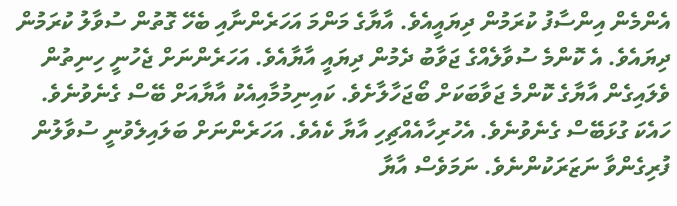އެންމެން އިންސާފު ކުރަމުން ދިޔައީއެވެ. އާޔާގެ މަންމަ އަހަރެންނާއި ބެހޭ ގޮތުން ސުވާލު ކުރަމުން ދިޔައެވެ. އެ ކޮންމެ ސުވާލެއްގެ ޖަވާބު ދެމުން ދިޔައީ އާޔާއެވެ. އަހަރެންނަށް ޖެހުނީ ހިނިތުން ވެލައިގެން އާޔާގެ ކޮންމެ ޖަވާބަކަށް ބޯޖަހާލާށެވެ. ކައިނިމުމާއިއެކު އާޔާއަށް ބޭސް ގެނެވުނެވެ. ހައެކަ ގުޅަބޭސް ގެނެވުނެވެ. އެހުރިހާއެއްޗިހި އާޔާ ކެއެވެ. އަހަރެންނަށް ބަލައިލެވުނީ ސުވާލުން ފުރިގެންވާ ނަޒަރަކުންނެވެ. ނަމަވެސް އާޔާ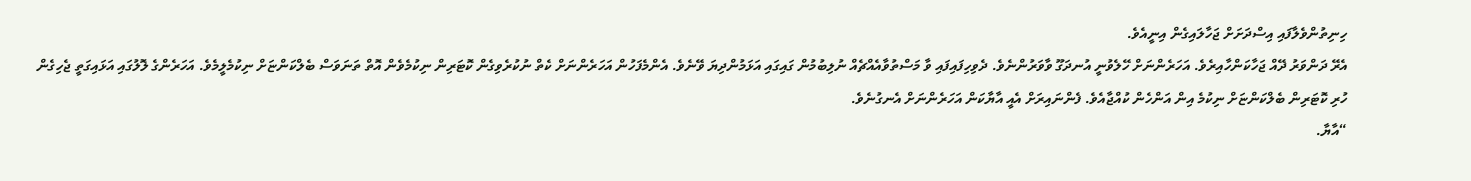ހިނިތުންވެލާފައި އިސްދަށަށް ޖަހާލައިގެން އިނީއެވެ.
އެރޭ ދަންވަރު ދޭއް ޖަހާކަންހާއިރެވެ. އަހަރެންނަށް ހޭލެވުނީ އުނދަގޫ ވާވަރުންނެވެ. ދެވިހިފައިފައި ވާ މަސްތުވާއެއްޗެއް ނުލިބުމުން ގައިގައި އަޅަމުންދިޔަ ވޭނެވެ. އެންމެފަހުން އަހަރެންނަށް ކެތް ނުކުރެވިގެން ކޮޓަރިން ނިކުމެވެން އޮތް ތަނަވަސް ބެލްކަންޏަށް ނިކުމެލީމެވެ. އަހަރެންގެ ލޮލުގައި އަޅައިގަތީ ޖެހިގެން ހުރި ކޮޓަރިން ބެލްކަންޏަށް ނިކުމެ އިން އަންހެން ކުއްޖާއެވެ. ފެންނައިރަށް އެއީ އާޔާކަން އަހަރެންނަށް އެނގުނެވެ.
“އާޔާ.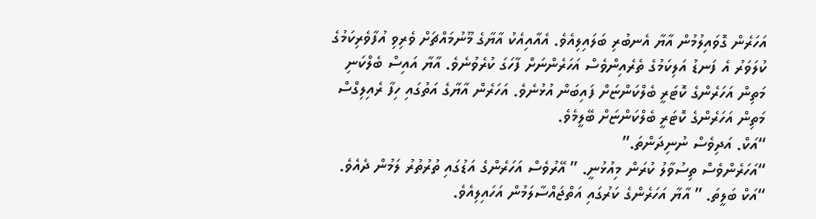އަހަރެން ގޮވައިލުމުން އާޔާ އެނބުރި ބަލައިލިއެވެ. އެއާއިއެކު އާޔާގެ މޫނުމައްޗަށް ވެރިވި އުފާވެރިކަމުގެ ކުލަވަރު އެ ފަނޑު އަލިކަމުގެ ތެރެއިންވެސް އަހަރެންނަށް ފާހަގަ ކުރެވުނެވެ. އާޔާ އައިސް ބެލްކަނި މަތިން އަހަރެންގެ ކޮޓަރީ ބެލްކަންޏަށް ފައިބަން އުޅުނެވެ. އަހަރެން އާޔާގެ އަތުގައި ހިފާ ރެއިލިގްސް މަތިން އަހަރެންގެ ކޮޓަރީ ބެލްކަންޏަށް ބޭލީމެވެ.
“އަކް. އަދިވެސް ނުނިދަންތަ.”
“އަހަރެންވެސް ތިސުވާލު ކުރަން މިއުޅުނީ. ” އޭރުވެސް އަހަރެންގެ އަޑުގައި ތުރުތުރު ލަމުން ދެއެވެ.
“އަކް ބަލީތަ. ” އާޔާ އަހަރެންގެ ކަރުގައި އަތްޖައްސާލަމުން އަހައިލިއެވެ.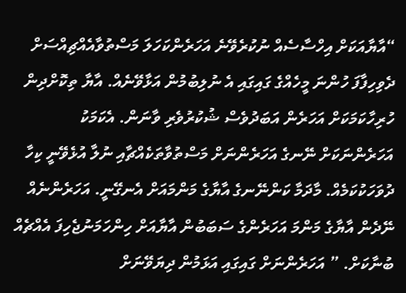“އާޔާއަކަށް އިހްސާސެއް ނުކުރެވޭނެ އަހަރެންކަހަލަ މަސްތުވާއެއްޗިއްސަށް ދެވިހިފާފަ ހުންނަ މީހެއްގެ ގައިގައި އެ ނުލިބުމުން އަޅާވޭނެއް. އާޔާ ތިކޮށްދިން ހުރިހާކަމަކަށް އަހަރެން އަބަދުވެސް ޝުކުރުވެރި ވާނަން. އެކަމަކު އަހަރެންނަކަށް ނޭނގެ އަހަރެންނަށް މަސްތުވާތަކެއްޗާއި ނުލާ އުޅެވޭނީ ކިހާ ދުވަހަކުކަމެއް. މާދަމާ ކަންނޭނގެ އާޔާގެ މަންމައަށް އެނގޭނީ. އަހަރެންނެއް ނޭދެން އާޔާގެ މަންމަ އަހަރެންގެ ސަބަބުން އާޔާއަށް ހިންހަމަނުޖެހިފަ އެއްޗެއް ބުނާކަށް. ” އަހަރެންނަށް ގައިގައި އަޅަމުން ދިޔަވޭނަށް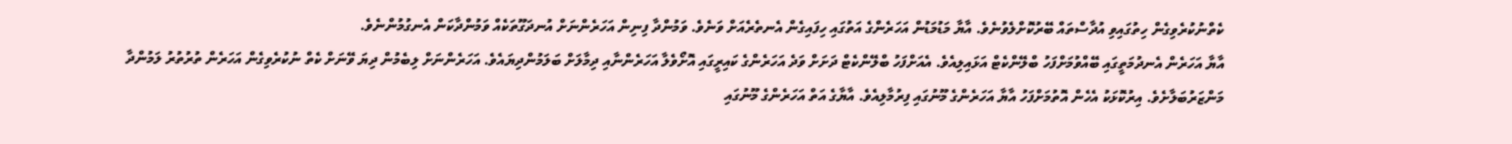ކެތްނުކުރެވިގެން ހިތުގައިވި އުދާސްތައް ބޭރުކޮށްލެވުނެވެ. އާޔާ މަޑުމަޑުން އަހަރެންގެ އަތުގައި ހިފައިގެން އެނތެރެއަށް ވަނެވެ. ވަމުންދާ ފިނިން އަހަރެންނަށް އުނދަގޫތަކެއް ވަމުންދާކަން އެނގުމުންނެވެ.
އާޔާ އަހަރެން އެނދުމަތީގައި ބޭއްވުމަށްފަހު ބްލޭންކެޓް އަޅައިލިއެވެ. އެއަށްފަހު ބްލޭންކެޓް ދަށަށް ވަދެ އަހަރެންގެ ކައިރީގައި އޮށޯވެލާ އަހަރެންނާއި ދިމާލަށް ބަލަމުންދިޔައެވެ. އަހަރެންނަށް ލިބެމުން ދިޔަ ވޭނަށް ކެތް ނުކުރެވިގެން އަހަރެން ތުރުތުރު ލަމުންދާ މަންޒަރުބަލާށެވެ. އިރުކޮޅަކު އެހެން އޮތުމަށްފަހު އާޔާ އަހަރެންގެ މޫނުގައި ފިރުމާލިއެވެ. އާޔާގެ އަތް އަހަރެންގެ މޫނުގައި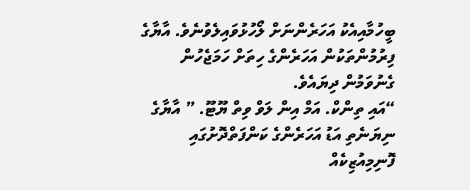ބީހުމާއިއެކު އަހަރެންނަށް ލޯހުޅުވައިލެވުނެވެ. އާޔާގެ ފިރުމުންތަކުން އަހަރެންގެ ހިތަށް ހަމަޖެހުން ގެނުވަމުން ދިޔައެވެ.
“އައި ތިންކް. އަމް އިން ލަވް ވިތް ޔޫޓޫ. ” އާޔާގެ ނިޔަނެތި އަޑު އަހަރެންގެ ކަންފަތްދޮށުގައި ފޮނިމިއުޒިކެއް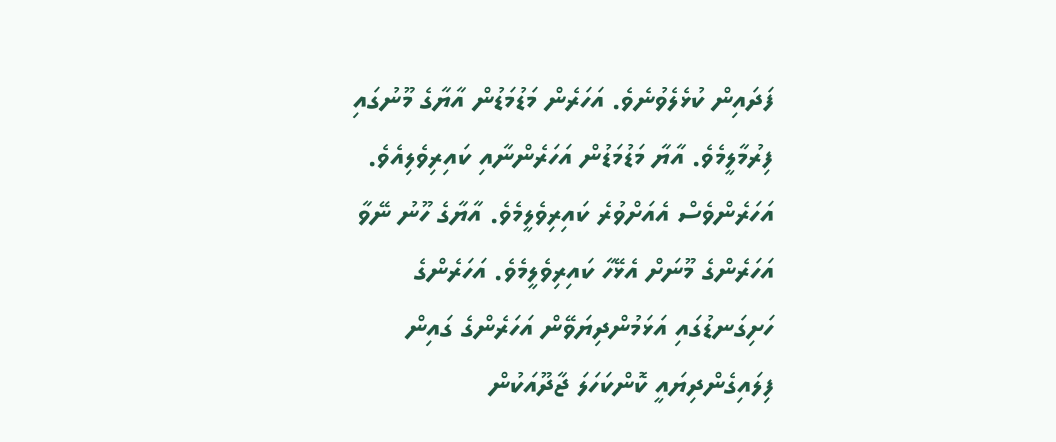ފަދައިން ކުޅެލެވުނެވެ. އަހަރެން މަޑުމަޑުން އާޔާގެ މޫނުގައި ފިރުމާލީމެވެ. އާޔާ މަޑުމަޑުން އަހަރެންނާއި ކައިރިވެލިއެވެ. އަހަރެންވެސް އެއަށްވުރެ ކައިރިވެލީމެވެ. އާޔާގެ ހޫނު ނޭވާ އަހަރެންގެ މޫނަށް އެޅޭހާ ކައިރިވެލީމެވެ. އަހަރެންގެ ހަށިގަނޑުގައި އަޅަމުންދިޔަވޭން އަހަރެންގެ ގައިން ފިލައިގެންދިޔައީ ކޮންކަހަލަ ޖާދޫއަކުން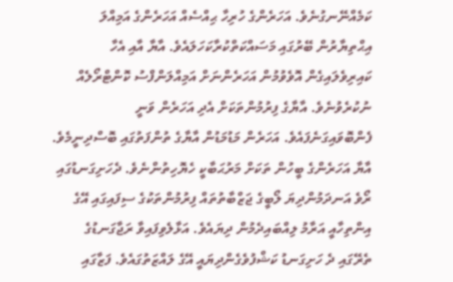ކަމެއްނޭނގުނެވެ. އަހަރެންގެ ހުރިހާ ޙިއްސެއް އަހަރެންގެ އަމިއްލަ އިޙްތިޔާރުން ބޭރުގައި މަސައްކަތްކުރާކަހަލައެވެ. އާޔާ އާއި އެހާ ކައިރިވެލައިގެން އޮވެވުމުން އަހަރެންނަށް އަމިއްލަންފްސު ކޮންޓްރޯލެއް ނުކުރެވުނެވެ. އާޔާގެ ފިރުމުންތަކަށް އެދި އަހަރެން ވަނީ ފެންބޮވައިގަނެފައެވެ. އަހަރެން މަޑުމަޑުން އާޔާގެ ތުންފަތުގައި ބޮސްދިނީމެވެ. އާޔާ އަހަރެންގެ ބީހުން ތަކަށް މަރުޙަބާކީ ހެޔޮހިތުންނެވެ. ދެހަށިގަނޑުގައި ރޯވެ އަނދަމުންދިޔަ ލޯބީގެ ޖަޒްބާތުތައް ފިރުމުންތަކުގެ ސިފައިގައި އޭގެ އިންތިހާއީ އަރާމު ލިއްބައިދެމުން ދިޔައެވެ. އަޅާލެވިފައިވާ ރަޖާގަނޑުގެ ތެރޭގައި ދެ ހަށިގަނޑު ކަޝްފުވެގެންދިޔައީ އޭގެ ލައްޒަތުގައެވެ. ފަޒާގައި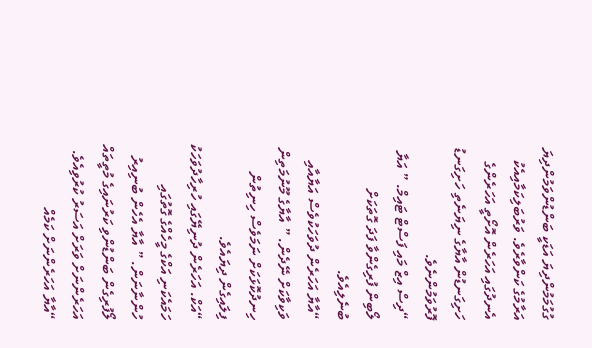ގުގުމަމުންދިޔަ އަޑަކީ ބަންޑުންވަމުންދިޔަ އަރާމުގެ ކަންވާރެވެ. ވަރުބަލިކަމާއިއެކު އެނދުގައި އަހަރެން އޮށޯތީ އަހަރެންގެ ހަށިގަނޑުން އާޔާގެ ނިޔަނެތި ހަށިގަނޑު ފޮރުވަމުންނެވެ.
“ދިސް އިޒް މައި ފަސްޓް ޓައިމް. ” އަޔާ ލޯބިން ފުރިގެންވާ ފަދަ ގޮތަކަށް ބުނެލިއެވެ.
“އާޔާ އަހަރެން ދުވަހަކުވެސް އަޔާއާއި ވަކިވާކަށް ނޭދެން. ” އާޔާގެ މޫނުމަތިން ހިނދުކޮޅަކަށް ނަމަވެސް ހިނިތުން ފިލައިގެން ދިޔައެވެ.
“އަކް. އަހަރެން ދުނިޔޭގައި ހުރިހާދުވަހަކު ހަމައެކަނި އަކްގެ މީހެއްގެ ގޮތުގައި ހުންނާނަން. ” އާޔާ އެހެން ބުނިއިރު ލޯފުރިގެން ބަންޑުންވި ކަރުނައިގެ މުތީތައް އަހަރެންނަށް ވަރަށް އަސަރު ކުރުވިއެވެ.
“އާޔާ އަހަރެންނަށް ކަމެއް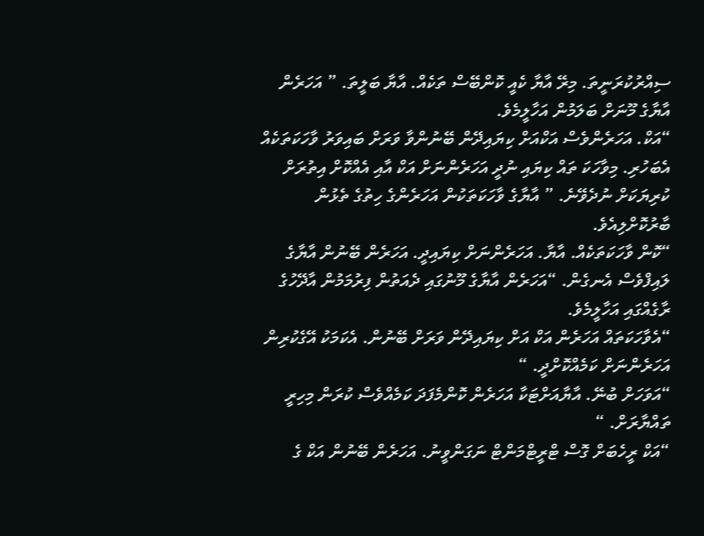ސިއްރުކުރަނީތަ. މިރޭ އާޔާ ކެއީ ކޮންބޭސް ތަކެއް. އާޔާ ބަލީތަ. ” އަހަރެން އާޔާގެ މޫނަށް ބަލަމުން އަހާލީމެވެ.
“އަކް. އަހަރެންވެސް އަކްއަށް ކިޔައިދޭން ބޭނުންވާ ވަރަށް ބައިވަރު ވާހަކަތަކެއް އެބަހުރި. މިވާހަކަ ތައް ކިޔައި ނުދީ އަހަރެންނަށް އަކް އާއި އެއްކޮށް އިތުރަށް ކުރިޔަކަށް ނުދެވޭނެ. ” އާޔާގެ ވާހަކަތަކުން އަހަރެންގެ ހިތުގެ ތެޅުން ބާރުކޮށްލިއެވެ.
“ކޮން ވާހަކަތަކެއް. އާޔާ. އަހަރެންނަށް ކިޔައިދީ. އަހަރެން ބޭނުން އާޔާގެ ލައިފްވެސް އެނގެން. “އަހަރެން އާޔާގެ މޫނުގައި ދެއަތުން ފިރުމަމުން އާދޭހުގެ ރާގެއްގައި އަހާލީމެވެ.
“އެވާހަކަތައް އަހަރެން އަކް އަށް ކިޔައިދޭން ވަރަށް ބޭނުން. އެކަމަކު އޭގެކުރިން އަހަރެންނަށް ކަމެއްކޮށްދީ. “
“އަވަހަށް ބުނޭ. އާޔާއަށްޓަކާ އަހަރެން ކޮންމެފަދަ ކަމެއްވެސް ކުރަން މިހިރީ ތައްޔާރަށް. “
“އަކް ރީހެބަށް ގޮސް ޓްރީޓްމަންޓް ނަގަންވީނު. އަހަރެން ބޭނުން އަކް ގެ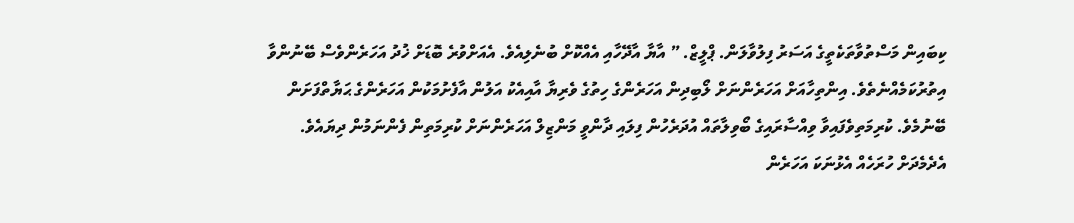ކިބައިން މަސްތުވާތަކެތީގެ އަސަރު ފިލުވާލަން. ޕްލީޒް. ” އާޔާ އާދޭހާއި އެއްކޮށް ބުނެލިއެވެ. އެއަށްވުރެ ބޮޑަށް ޚުދު އަހަރެންވެސް ބޭނުންވާ އިތުރުކަމެއްނެތެވެ. އިންތިހާއަށް އަހަރެންނަށް ލޯބިދިން އަހަރެންގެ ހިތުގެ ވެރިޔާ އާއިއެކު އަލުން އާފެށުމަކުން އަހަރެންގެ ޙަޔާތްފަށަން ބޭނުމެވެ. ކުރިމަތިވެފައިވާ ވިއްސާރައިގެ ބޯވިލާތައް އުދަރެހުން ފިލައި ދާންވީ މަންޒިލް އަހަރެންނަށް ކުރިމަތިން ފެންނަމުން ދިޔައެވެ. އެދެމެދަށް ހުރަހެއް އެޅުނަކަ އަހަރެން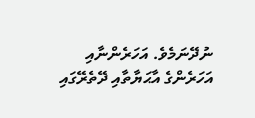ނުދޭނަމެވެ. އަހަރެންނާއި އަހަރެންގެ އާޙަޔާތާއި ދޭތެރޭގައި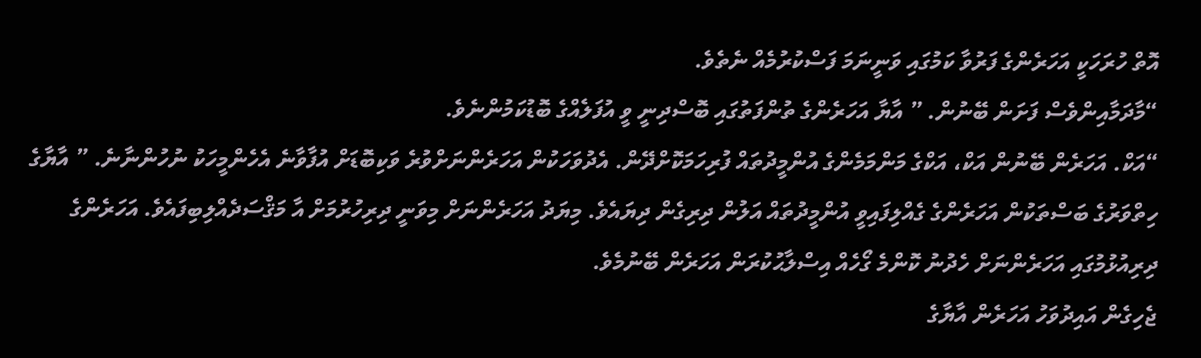އޮތް ހުރަހަކީ އަހަރެންގެ ފަރުވާ ކަމުގައި ވަނީނަމަ ފަސްކުރުމެއް ނެތެވެ.
“މާދަމާއިންވެސް ފަށަން ބޭނުން. ” އާޔާ އަހަރެންގެ ތުންފަތުގައި ބޮސްދިނީ ވީ އުފަލެއްގެ ބޮޑުކަމުންނެވެ.
“އަކް. އަހަރެން ބޭނުން އަކް، އަކްގެ މަންމަމެންގެ އުންމީދުތައް ފުރިހަމަކޮށްދޭން. އެދުވަހަކުން އަހަރެންނަށްވުރެ ވަކިބޮޑަށް އުފާވާނެ އެހެންމީހަކު ނުހުންނާނެ. ” އާޔާގެ ހިތްވަރުގެ ބަސްތަކުން އަހަރެންގެ ގެއްލިފައިވީ އުންމީދުތައް އަލުން ދިރިގެން ދިޔައެވެ. މިޔަދު އަހަރެންނަށް މިވަނީ ދިރިހުރުމަށް އާ މަޤްސަދެއްލިބިފައެވެ. އަހަރެންގެ ދިރިއުޅުމުގައި އަހަރެންނަށް ހެދުނު ކޮންމެ ގޯހެއް އިސްލާޙުކުރަން އަހަރެން ބޭނުމެވެ.
ޖެހިގެން އައިދުވަހު އަހަރެން އާޔާގެ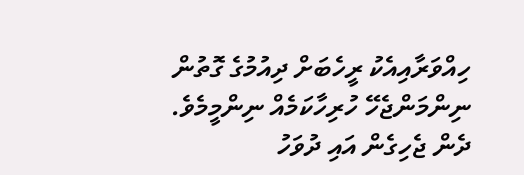ހިއްވަރާއިއެކު ރީހެބަށް ދިއުމުގެ ގޮތުން ނިންމަންޖެހޭ ހުރިހާކަމެއް ނިންމީމެވެ. ދެން ޖެހިގެން އައި ދުވަހު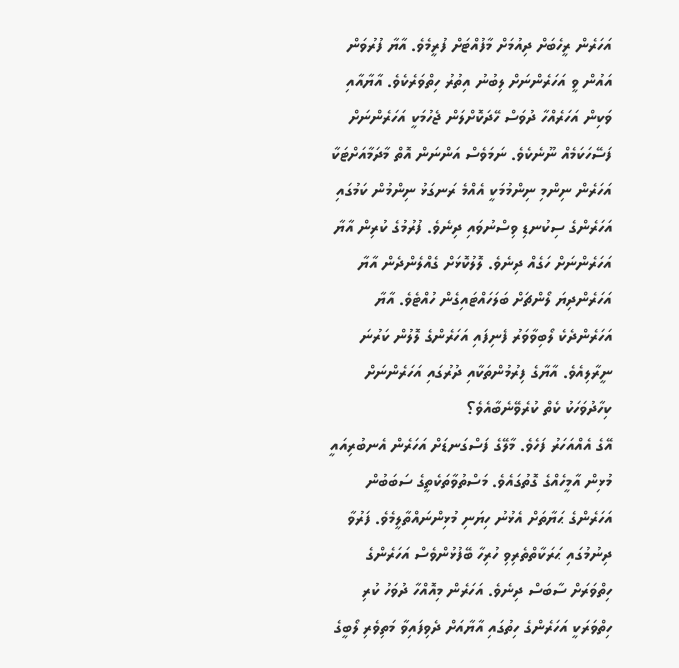އަހަރެން ރީހެބަށް ދިއުމަށް މާފުއްޓަށް ފުރީމެވެ. އާޔާ ފުރުވަން އައުން ވީ އަހަރެންނަށް ލިބުނު އިތުރު ހިތްވަރެކެވެ. އާޔާއާއި ވަކިން އަހަރެއްހާ ދުވަސް ހޭދަކޮށްލަން ޖެހުމަކީ އަހަރެންނަށް ފަސޭހަކަމެއް ނޫނެކެވެ. ނަމަވެސް އަންނަން އޮތް މާދަމާއަށްޓަކާ އަހަރެން ނިންމި ނިންމުމަކީ އެއްމެ ރަނގަޅު ނިންމުން ކަމުގައި އަހަރެންގެ ސިކުނޑި ވިސްނުވައި ދިނެވެ. ފުރުމުގެ ކުރިން އާޔާ އަހަރެންނަށް ހަގެއް ދިނެވެ. ލޮލުކޮޅަށް ގެއްލެންދެން އާޔާ އަހަރެންދިޔަ ލޯންޗަށް ބަލަހައްޓައިގެން ހުއްޓެވެ. އާޔާ އަހަރެންދެކެ ލޯބިވާވަރު ފެނިފައި އަހަރެންގެ ލޮލުން ކަރުނަ ނީރާލިއެވެ. އާޔާގެ ފިރުމުންތަކާއި ދުރުގައި އަހަރެންނަށް ކިހާދުވަހަކު ކެތް ކުރެވޭނެބާއެވެ؟
އޭގެ އެއްއަހަރު ފަހެވެ. މާލޭގެ ފަސްގަނޑަށް އަހަރެން އެނބުރިއައީ މުޅިން އާމީހެއްގެ ގޮތުގައެވެ. މަސްތުވާތަކެތީގެ ސަބަބުން އަހަރެންގެ ޙަޔާތަށް އެޅުނު ހިޔަނި މުޅިންނައްތާލީމެވެ. ފަރުވާ ދިނުމުގައި ޙަރަކާތްތެރިވި ހުރިހާ ބޭފުޅުންވެސް އަހަރެންގެ ހިތްވަރަށް ސާބަސް ދިނެވެ. އަހަރެން މިއޮއްހާ ދުވަހު ކުރި ހިތްވަރަކީ އަހަރެންގެ ހިތުގައި އާޔާއަށް ދެވިފައިވާ މަތިވެރި ލޯބީގެ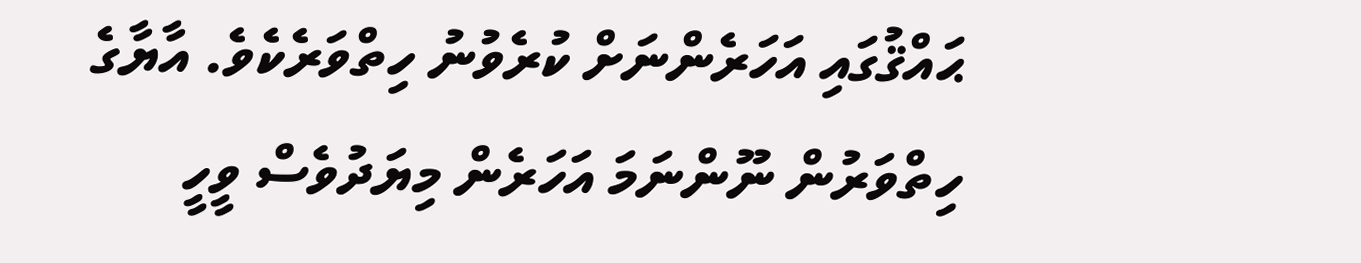ޙައްޤުގައި އަހަރެންނަށް ކުރެވުނު ހިތްވަރެކެވެ. އާޔާގެ ހިތްވަރުން ނޫންނަމަ އަހަރެން މިޔަދުވެސް ވީހީ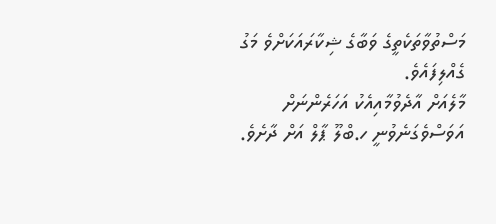މަސްތުވާތަކެތީގެ ވަބާގެ ޝިކާރައަކަށްވެ މަގު ގެއްލިފައެވެ.
މާލެއަށް އާދެވުމާއިއެކު އަހަރެންނަށް އަވަސްވެގަނެވުނީ ހ.ބްލޫ ޕާލް އަށް ދާށެވެ.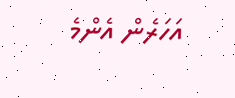އަހަރެން އެންމެ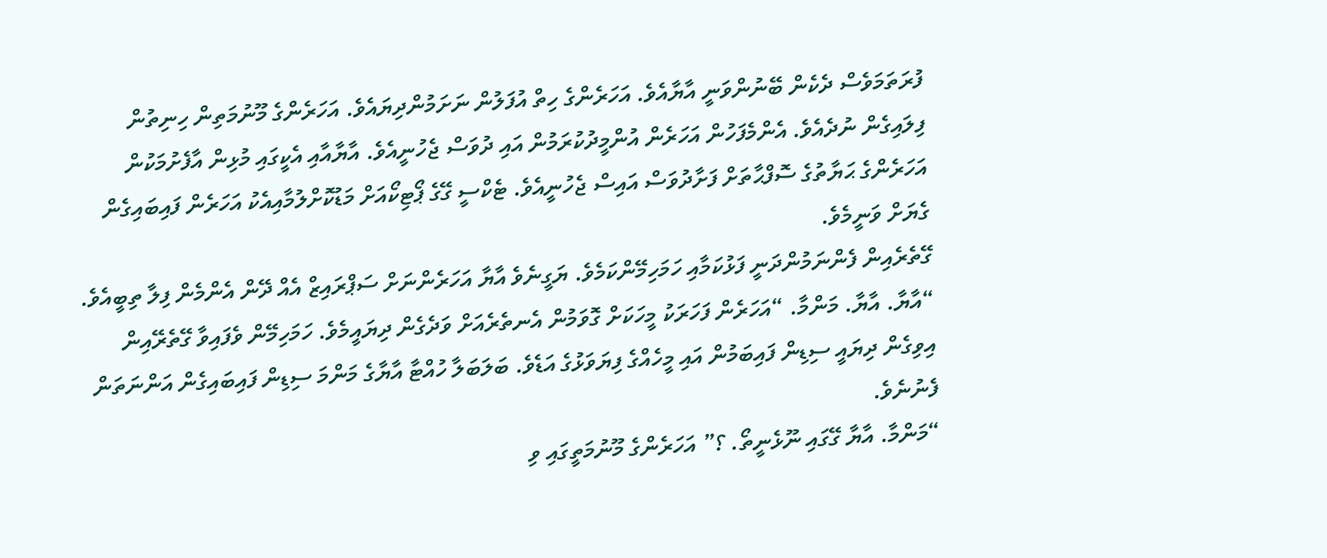ފުރަތަމަވެސް ދެކެން ބޭނުންވަނީ އާޔާއެވެ. އަހަރެންގެ ހިތް އުފަލުން ނަށަމުންދިޔައެވެ. އަހަރެންގެ މޫނުމަތިން ހިނިތުން ފިލައިގެން ނުދެއެވެ. އެންމެފަހުން އަހަރެން އުންމީދުކުރަމުން އައި ދުވަސް ޖެހުނީއެވެ. އާޔާއާއި އެކީގައި މުޅިން އާފެށުމަކުން އަހަރެންގެ ޙަޔާތުގެ ސޮފްޙާތަށް ފަށާދުވަސް އައިސް ޖެހުނީއެވެ. ޓެކްސީ ގޭގެ ޕޯޓިކޯއަށް މަޑުކޮށްލުމާއިއެކު އަހަރެން ފައިބައިގެން ގެޔަށް ވަނީމެވެ.
ގޭތެރެއިން ފެންނަމުންދަނީ ފަޅުކަމާއި ހަމަހިމޭންކަމެވެ. ޔަގީނެވެ އާޔާ އަހަރެންނަށް ސަޕްރައިޒް އެއް ދޭން އެންމެން ފިލާ ތިބީއެވެ.
“އާޔާ. އާޔާ. މަންމާ. “އަހަރެން ފަހަރަކު މީހަކަށް ގޮވަމުން އެނތެރެއަށް ވަދެގެން ދިޔައީމެވެ. ހަމަހިމޭން ވެފައިވާ ގޭތެރޭއިން އިވިގެން ދިޔައީ ސިޑިން ފައިބަމުން އައި މީހެއްގެ ފިޔަވަޅުގެ އަޑެވެ. ބަލަބަލާ ހުއްޓާ އާޔާގެ މަންމަ ސިޑިން ފައިބައިގެން އަންނަތަން ފެނުނެވެ.
“މަންމާ. އާޔާ ގޭގައި ނޫޅެނީތޯ. ؟” އަހަރެންގެ މޫނުމަތީގައި ވި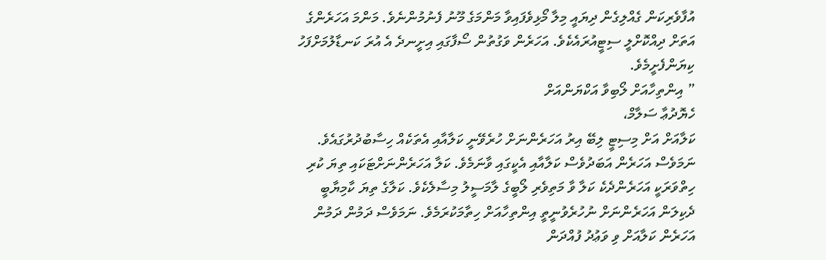އުފާވެރިކަން ގެއްލިގެން ދިޔައީ މިލާ މޯޅިވެފައިވާ މަންމަގެ މޫނު ފެނުމުންނެވެ. މަންމަ އަހަރެންގެ އަތަށް ދިއްކޮށްލީ ސިޓީއުރައެކެވެ. އަހަރެން ވަގުތުން ސޯފާގައި އިށީނދެ އެ އުރަ ކަނޑާލުމަށްފަހު ކިޔަންފެށީމެވެ.
” އިންތިހާއަށް ލޯބިވާ އަކްޔަންއަށް
ހެޔޮދުޢާ ސަލާމް،
ކަލާއަށް އަށް މިސިޓީ ލިބޭ އިރު އަހަރެންނަށް ހުރެވޭނީ ކަލާއާއި އެތަކެއް ހިސާބުދުރުގައެވެ. ނަމަވެސް އަހަރެން އަބަދުވެސް ކަލާއާއި އެކީގައި ވާނަމެވެ. ކަލާ އަހަރެންނަށްޓަކައި ތިޔަ ކުރި ހިތްވަރަކީ އަހަރެންދެކެ ކަލާ ވާ މަތިވެރި ލޯބީގެ ލާމަސީލު މިސާލެކެވެ. ކަލާގެ ތިޔަ ކާމިޔާބީ ދެކިލަން އަހަރެންނަށް ނުހުރެވުނީތީ އިންތިހާއަށް ހިތާމަކުރަމެވެ. ނަމަވެސް ދަމުން ދަމުން އަހަރެން ކަލާއަށް ވި ވަޢުދު ފުއްދަން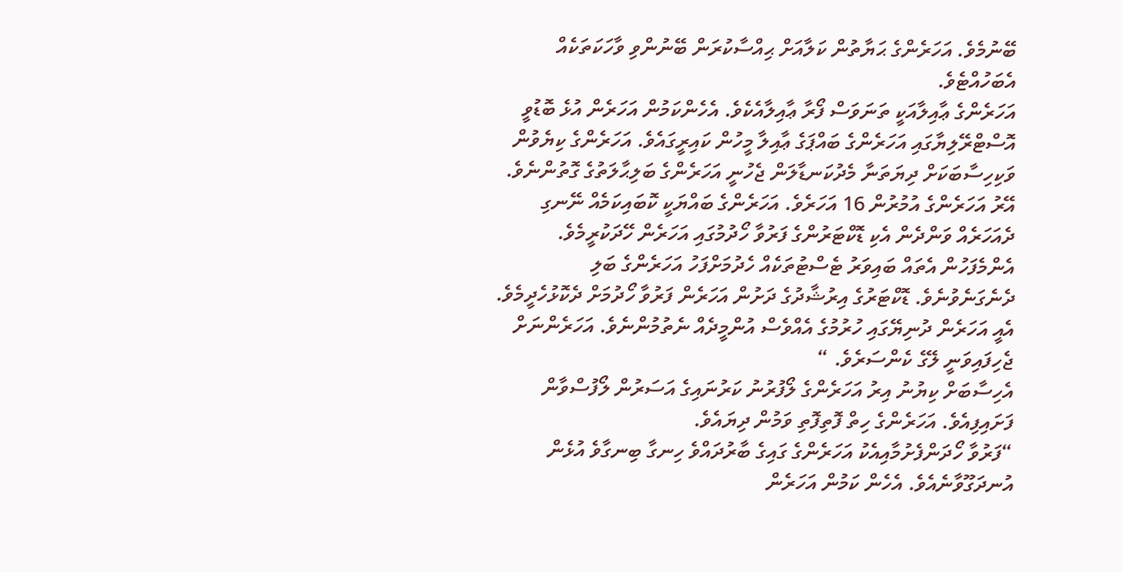ބޭނުމެވެ. އަހަރެންގެ ޙަޔާތުން ކަލާއަށް ޙިއްސާކުރަން ބޭނުންވި ވާހަކަތަކެއް އެބަހުއްޓެވެ.
އަހަރެންގެ ޢާއިލާއަކީ ތަނަވަސް ފޯރާ ޢާއިލާއެކެވެ. އެހެންކަމުން އަހަރެން އުޅެ ބޮޑުވީ އޮސްޓްރޭލިޔާގައި އަހަރެންގެ ބައްޕަގެ ޢާއިލާ މީހުން ކައިރީގައެވެ. އަހަރެންގެ ކިޔެވުން ވަކިހިސާބަކަށް ދިޔަތަނާ މެދުކަނޑާލަން ޖެހުނީ އަހަރެންގެ ބަލިޙާލަތުގެ ގޮތުންނެވެ. އޭރު އަހަރެންގެ އުމުރުން 16 އަހަރެވެ. އަހަރެންގެ ބައްޔަކީ ކޮބައިކަމެއް ނޭނގި ދެއަހަރެއް ވަންދެން އެކި ޑޮކްޓަރުންގެ ފަރުވާ ހޯދުމުގައި އަހަރެން ހޭދަކުރީމެވެ. އެންމެފަހުން އެތައް ބައިވަރު ޓެސްޓުތަކެއް ހެދުމަށްފަހު އަހަރެންގެ ބަލި ދެނެގަނެވުނެވެ. ޑޮކްޓަރުގެ އިރުޝާދުގެ ދަށުން އަހަރެން ފަރުވާ ހޯދުމަށް ދެކޮޅުހެދީމެވެ. އެއީ އަހަރެން ދުނިޔޭގައި ހުރުމުގެ އެއްވެސް އުންމީދެއް ނެތުމުންނެވެ. އަހަރެންނަށް ޖެހިފައިވަނީ ލޭގެ ކެންސަރެވެ. “
އެހިސާބަށް ކިޔުނު އިރު އަހަރެންގެ ލޯފުރުނު ކަރުނައިގެ އަސަރުން ލޯފުސްވާން ފަށައިފިއެވެ. އަހަރެންގެ ހިތް ފޮތިފޮތި ވަމުން ދިޔައެވެ.
“ފަރުވާ ހޯދަންފެށުމާއިއެކު އަހަރެންގެ ގައިގެ ބާރުދައްވެ ހިނގާ ބިނގާވެ އުޅެން އުނދަގޫވާނެއެވެ. އެހެން ކަމުން އަހަރެން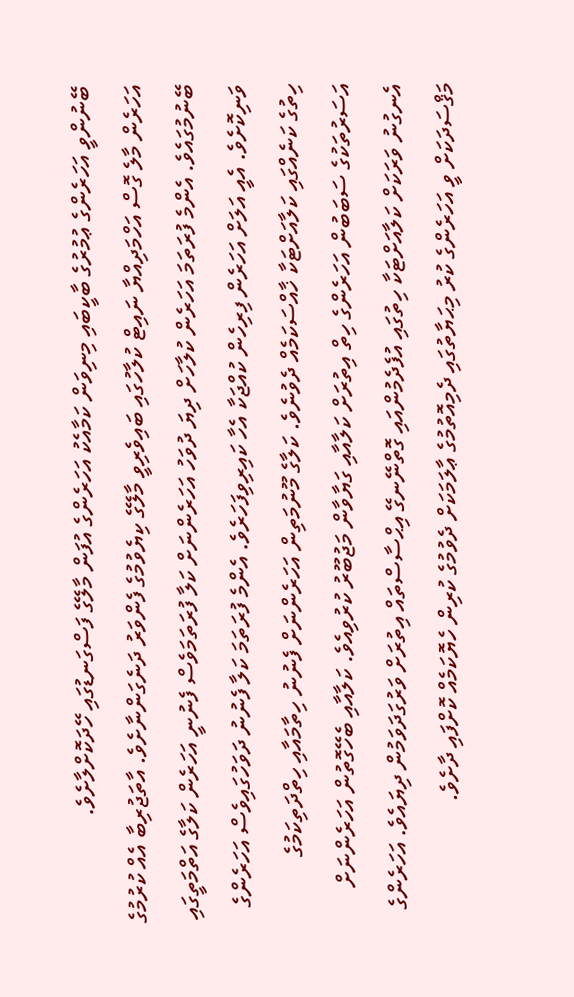ބޭނުންވީ އަހަރެންގެ ޢުމުރުގެ ބާކީބައި މިނިވަން ކަމާއެކު އަހަރެންގެ އުފަން މާލޭގެ ފަސްގަނޑުގައި ހޭދަކޮށްލާށެވެ.
އަހަރެން މާލެ ގޮސް އަހްމަދިއްޔާ ނައިޓް ކުލާހުގައި ބައިވެރިވީ މާލޭގެ ކިޔެވުމުގެ ފެންވަރު ދަނެގަންނާށެވެ. އާތަޖުރިބާ އެއް ކުރުމުގެ ބޭނުމުގައެވެ. އެންމެ ފުރަތަމަ އަހަރެން ކުލާހަށް ދިޔަ ދުވަހު އަހަރެންނަށް ކަލާ ފުރަތަމަވެސް ފެނުނީ އަހަރެން ކަލާގެ އަތްމަތީގައި ވަނިކޮށެވެ. އެއީ އަލަށް އަހަރެން ފިރިހެން ކުއްޖަކާ އެހާ ކައިރިވިފަހަރެވެ. އެންމެ ފުރަތަމަ ކަލާ ފެނުނު ދަވަހުގައިވެސް އަހަރެންގެ ހިތުގެ ކަނެއްގައި ކަލާއަށްޓަކާ ޚާއްސަކަމެއް ދެވުނެވެ. ކަލާގެ މޫނުމަތިން އަހަރެންނަށް ފެނުނު ހިތާމައާއި ހިތްދަތިކަމުގެ އަސަރުތަކުގެ ސަބަބުން އަހަރެންގެ ހިތް އިތުރަށް ކަލާއާއި ގަޔާވާން މަޖުބޫރު ކުރުވިއެވެ. ކަލާއާއި ބެހޭގޮތުން އަހަރެންނަށް އެނގުނު ވަރަކަށް ކަލާއަށްޓަކާ ހިތުގައި އުފެދެމުންއައި ގޮތްނޭނގޭ އިޙްސާސްތައް އިތުރަށް ވަރުގަދަވަމުން ދިޔައެވެ. އަހަރެންގެ މަޤްސަދަކަށް ވީ އަހަރެންގެ ކުރު މިޙަޔާތުގައި ދެމިއޮތުމުގެ ޢާލަމަކަށް ދެވުމުގެ ކުރިން ހެޔޮކަމެއް ކޮށްފައި ދާށެވެ.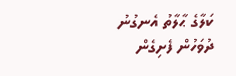ކަލާގެ ޙާލާތު އެނގުނު ދުވަހުން ފެށިގެން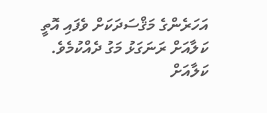އަހަރެންގެ މަޤްސަދަކަށް ވެފައި އޮތީ ކަލާއަށް ރަނަގަޅު މަގު ދެއްކުމެވެ. ކަލާއަށް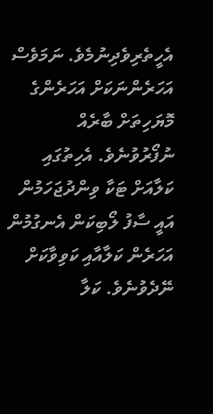އެހީތެރިވެދިނުމެވެ. ނަމަވެސް އަހަރެންނަކަށް އަހަރެންގެ މޮޔަހިތަށް ބާރެއް ނުފޯރުވުނެވެ. އެހިތުގައި ކަލާއަށް ޓަކާ ވިންދުޖަހަމުން އައީ ސާފު ލޯބިކަން އެނގުމުން އަހަރެން ކަލާއާއި ކަވިވާކަށް ނޭދެވުނެވެ. ކަލާ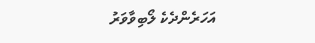އަހަރެންދެކެ ލޯބިވާވަރު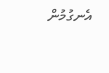އެނގުމުން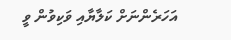އަހަރެންނަށް ކަލާޔާއި ވަކިވުން ވީ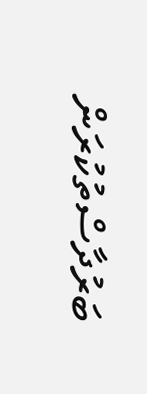ބަރުދާސްތުކުރަން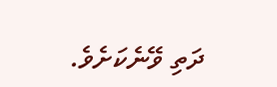ދަތި ވޭނެކަށެވެ.